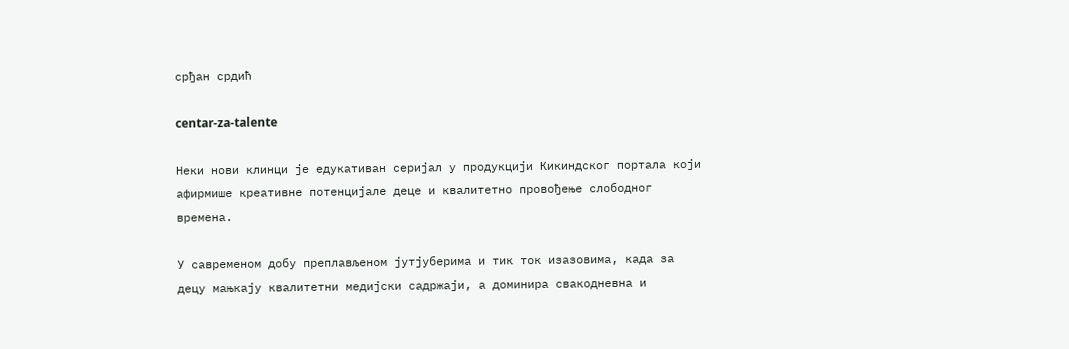срђан срдић

centar-za-talente

Неки нови клинци је едукативан серијал у продукцији Кикиндског портала који афирмише креативне потенцијале деце и квалитетно провођење слободног времена.

У савременом добу преплављеном јутјуберима и тик ток изазовима, када за децу мањкају квалитетни медијски садржаји, а доминира свакодневна и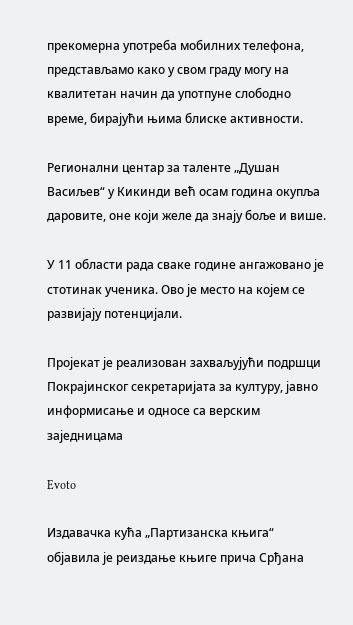прекомерна употреба мобилних телефона, представљамо како у свом граду могу на квалитетан начин да употпуне слободно време, бирајући њима блиске активности.

Регионални центар за таленте „Душан Васиљев“ у Кикинди већ осам година окупља даровите, оне који желе да знају боље и више.

У 11 области рада сваке године ангажовано је стотинак ученика. Ово је место на којем се развијају потенцијали.

Пројекат је реализован захваљујући подршци Покрајинског секретаријата за културу, јавно информисање и односе са верским заједницама

Evoto

Издавачка кућа „Партизанска књига“ објавила је реиздање књиге прича Срђана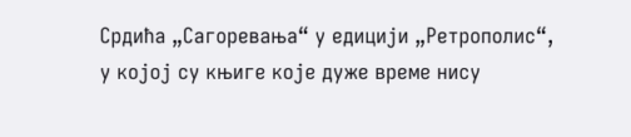Срдића „Сагоревања“ у едицији „Ретрополис“, у којој су књиге које дуже време нису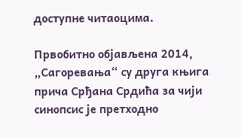доступне читаоцима.

Првобитно објављена 2014, „Сагоревања“ су друга књига прича Срђана Срдића за чији синопсис је претходно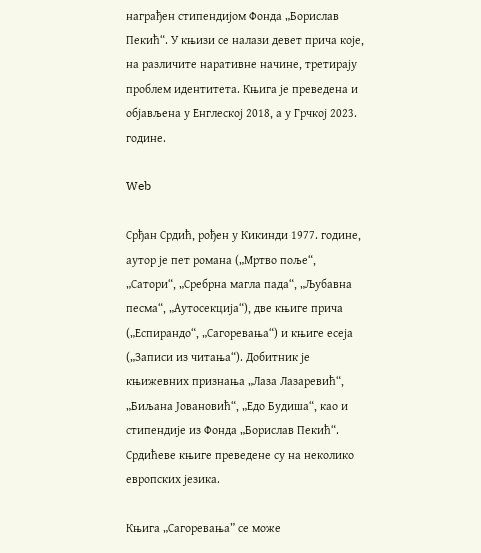награђен стипендијом Фонда „Борислав Пекић“. У књизи се налази девет прича које, на различите наративне начине, третирају проблем идентитета. Књига је преведена и објављена у Енглеској 2018, а у Грчкој 2023. године.

Web

Срђан Срдић, рођен у Кикинди 1977. године, аутор је пет романа („Мртво поље“, „Сатори“, „Сребрна магла пада“, „Љубавна песма“, „Аутосекција“), две књиге прича („Еспирандо“, „Сагоревања“) и књиге есеја („Записи из читања“). Добитник је књижевних признања „Лаза Лазаревић“, „Биљана Јовановић“, „Едо Будиша“, као и стипендије из Фонда „Борислав Пекић“. Срдићеве књиге преведене су на неколико европских језика.

Књига „Сагоревања” се може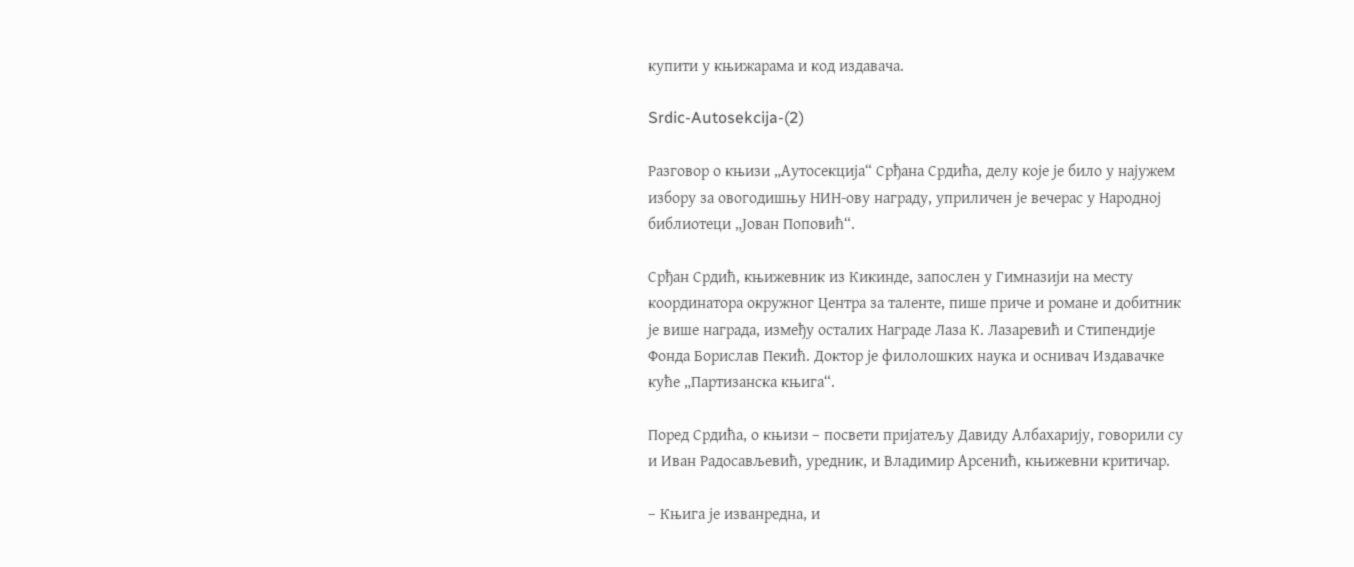купити у књижарама и код издавача.

Srdic-Autosekcija-(2)

Разговор о књизи „Аутосекција“ Срђана Срдића, делу које је било у најужем избору за овогодишњу НИН-ову награду, уприличен је вечерас у Народној библиотеци „Јован Поповић“.

Срђан Срдић, књижевник из Кикинде, запослен у Гимназији на месту координатора окружног Центра за таленте, пише приче и романе и добитник је више награда, између осталих Награде Лаза К. Лазаревић и Стипендије Фонда Борислав Пекић. Доктор је филолошких наука и оснивач Издавачке куће „Партизанска књига“.

Поред Срдића, о књизи – посвети пријатељу Давиду Албахарију, говорили су и Иван Радосављевић, уредник, и Владимир Арсенић, књижевни критичар.

– Књига је изванредна, и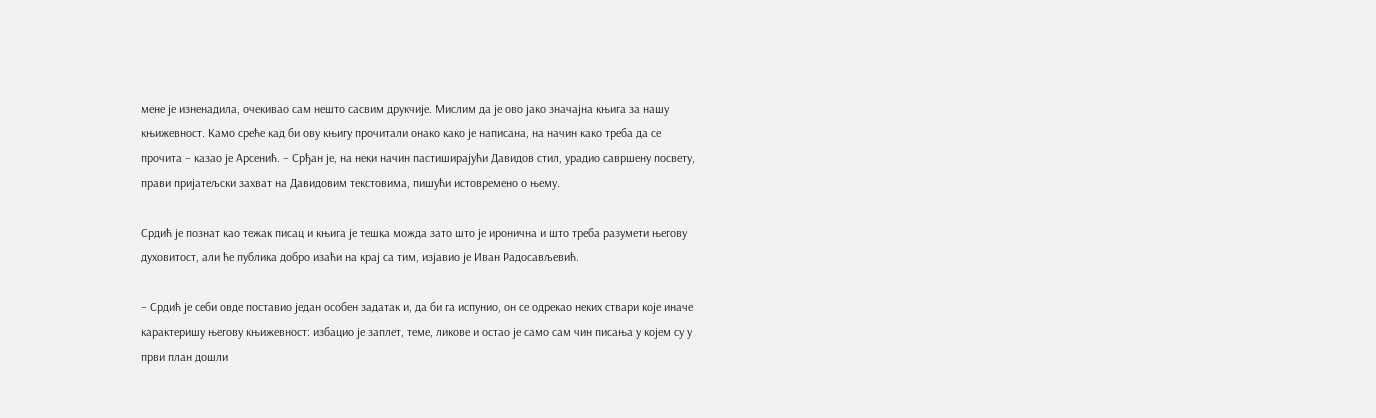мене је изненадила, очекивао сам нешто сасвим друкчије. Мислим да је ово јако значајна књига за нашу књижевност. Камо среће кад би ову књигу прочитали онако како је написана, на начин како треба да се прочита – казао је Арсенић. – Срђан је, на неки начин пастиширајући Давидов стил, урадио савршену посвету, прави пријатељски захват на Давидовим текстовима, пишући истовремено о њему.

Срдић је познат као тежак писац и књига је тешка можда зато што је иронична и што треба разумети његову духовитост, али ће публика добро изаћи на крај са тим, изјавио је Иван Радосављевић.

– Срдић је себи овде поставио један особен задатак и, да би га испунио, он се одрекао неких ствари које иначе карактеришу његову књижевност: избацио је заплет, теме, ликове и остао је само сам чин писања у којем су у први план дошли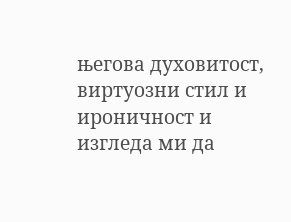његова духовитост, виртуозни стил и ироничност и изгледа ми да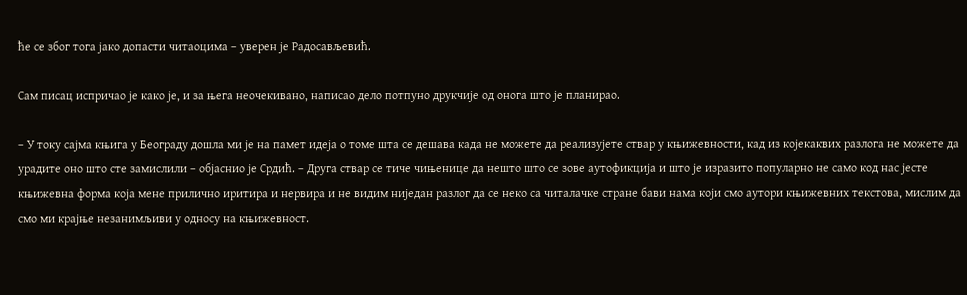ће се због тога јако допасти читаоцима – уверен је Радосављевић.

Сам писац испричао је како је, и за њега неочекивано, написао дело потпуно друкчије од онога што је планирао.

– У току сајма књига у Београду дошла ми је на памет идеја о томе шта се дешава када не можете да реализујете ствар у књижевности, кад из којекаквих разлога не можете да урадите оно што сте замислили – објаснио је Срдић. – Друга ствар се тиче чињенице да нешто што се зове аутофикција и што је изразито популарно не само код нас јесте књижевна форма која мене прилично иритира и нервира и не видим ниједан разлог да се неко са читалачке стране бави нама који смо аутори књижевних текстова, мислим да смо ми крајње незанимљиви у односу на књижевност.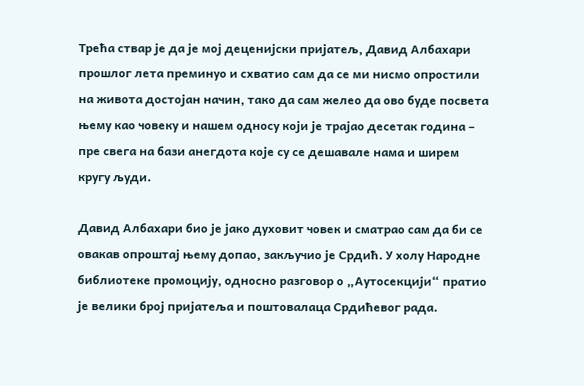Трећа ствар је да је мој деценијски пријатељ, Давид Албахари прошлог лета преминуо и схватио сам да се ми нисмо опростили на живота достојан начин, тако да сам желео да ово буде посвета њему као човеку и нашем односу који је трајао десетак година – пре свега на бази анегдота које су се дешавале нама и ширем кругу људи.

Давид Албахари био је јако духовит човек и сматрао сам да би се овакав опроштај њему допао, закључио је Срдић. У холу Народне библиотеке промоцију, односно разговор о „Аутосекцији“ пратио је велики број пријатеља и поштовалаца Срдићевог рада.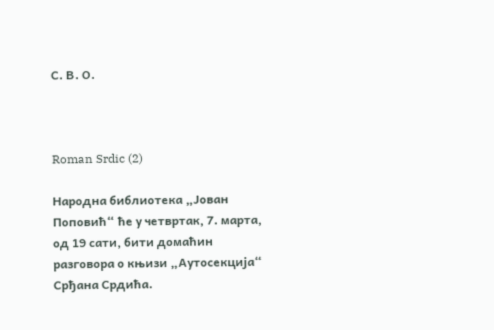С. В. О.



Roman Srdic (2)

Народна библиотека „Јован Поповић“ ће у четвртак, 7. марта, од 19 сати, бити домаћин разговора о књизи „Аутосекција“ Срђана Срдића.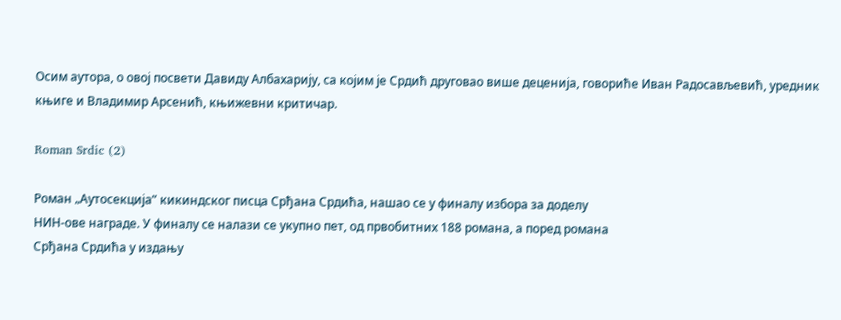Осим аутора, о овој посвети Давиду Албахарију, са којим је Срдић друговао више деценија, говориће Иван Радосављевић, уредник књиге и Владимир Арсенић, књижевни критичар.

Roman Srdic (2)

Роман „Аутосекција” кикиндског писца Срђана Срдића, нашао се у финалу избора за доделу
НИН-ове награде. У финалу се налази се укупно пет, од првобитних 188 романа, а поред романа
Срђана Срдића у издању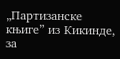„Партизанске књиге” из Кикинде, за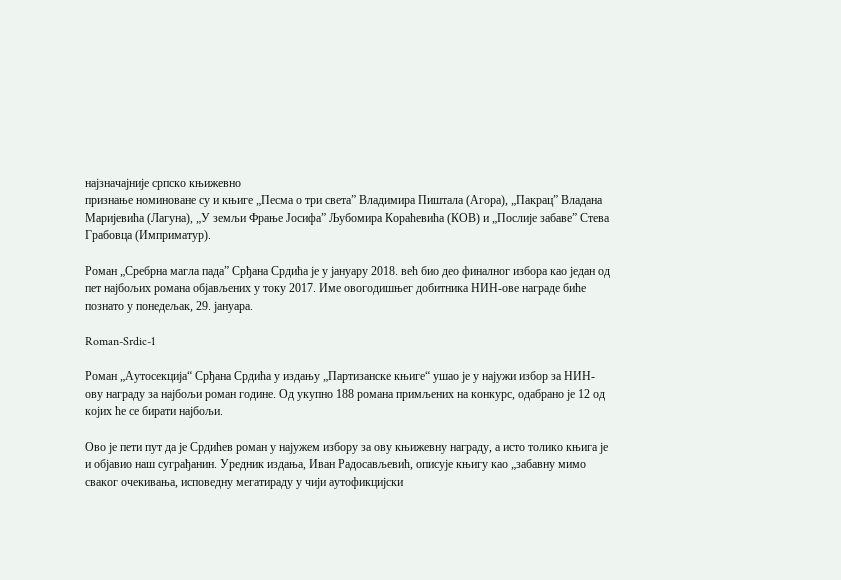најзначајније српско књижевно
признање номиноване су и књиге „Песма о три света” Владимира Пиштала (Агора), „Пакрац” Владана Маријевића (Лагуна), „У земљи Фрање Јосифа” Љубомира Кораћевића (КОВ) и „Послије забаве” Стева Грабовца (Имприматур).

Роман „Сребрна магла пада” Срђана Срдића је у јануару 2018. већ био део финалног избора као један од пет најбољих романа објављених у току 2017. Име овогодишњег добитника НИН-ове награде биће познато у понедељак, 29. јануара.

Roman-Srdic-1

Роман „Аутосекција“ Срђана Срдића у издању „Партизанске књиге“ ушао је у најужи избор за НИН-ову награду за најбољи роман године. Од укупно 188 романа примљених на конкурс, одабрано је 12 од којих ће се бирати најбољи.

Ово је пети пут да је Срдићев роман у најужем избору за ову књижевну награду, а исто толико књига је и објавио наш суграђанин. Уредник издања, Иван Радосављевић, описује књигу као „забавну мимо сваког очекивања, исповедну мегатираду у чији аутофикцијски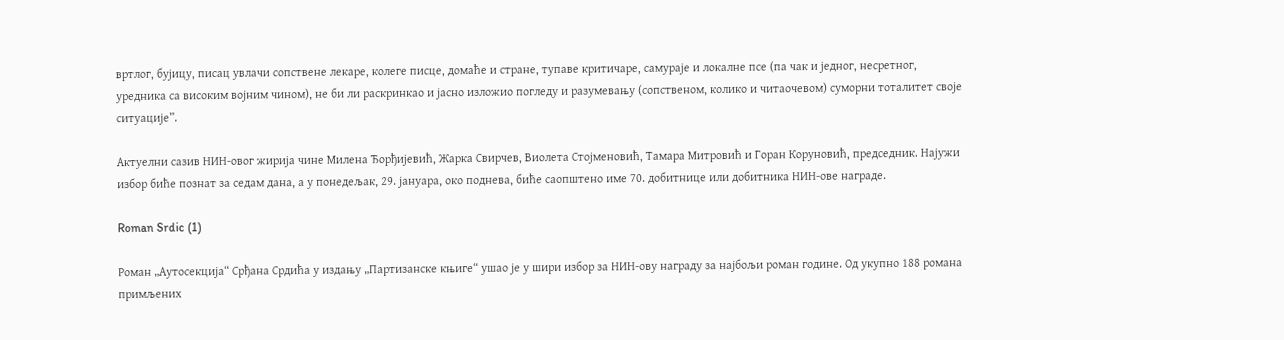вртлог, бујицу, писац увлачи сопствене лекаре, колеге писце, домаће и стране, тупаве критичаре, самураје и локалне псе (па чак и једног, несретног, уредника са високим војним чином), не би ли раскринкао и јасно изложио погледу и разумевању (сопственом, колико и читаочевом) суморни тоталитет своје ситуације”.

Актуелни сазив НИН-овог жирија чине Милена Ђорђијевић, Жарка Свирчев, Виолета Стојменовић, Тамара Митровић и Горан Коруновић, председник. Најужи избор биће познат за седам дана, а у понедељак, 29. јануара, око поднева, биће саопштено име 70. добитнице или добитника НИН-ове награде.

Roman Srdic (1)

Роман „Аутосекција“ Срђана Срдића у издању „Партизанске књиге“ ушао је у шири избор за НИН-ову награду за најбољи роман године. Од укупно 188 романа примљених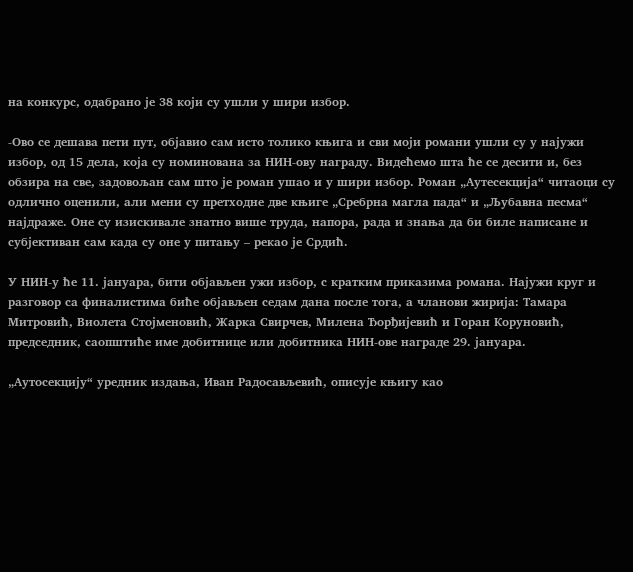на конкурс, одабрано је 38 који су ушли у шири избор.

-Ово се дешава пети пут, објавио сам исто толико књига и сви моји романи ушли су у најужи избор, од 15 дела, која су номинована за НИН-ову награду. Видећемо шта ће се десити и, без обзира на све, задовољан сам што је роман ушао и у шири избор. Роман „Аутесекција“ читаоци су одлично оценили, али мени су претходне две књиге „Сребрна магла пада“ и „Љубавна песма“ најдраже. Оне су изискивале знатно више труда, напора, рада и знања да би биле написане и субјективан сам када су оне у питању – рекао је Срдић.

У НИН-у ће 11. јануара, бити објављен ужи избор, с кратким приказима романа. Најужи круг и разговор са финалистима биће објављен седам дана после тога, а чланови жирија: Тамара Митровић, Виолета Стојменовић, Жарка Свирчев, Милена Ђорђијевић и Горан Коруновић, председник, саопштиће име добитнице или добитника НИН-ове награде 29. јануара.

„Аутосекцију“ уредник издања, Иван Радосављевић, описује књигу као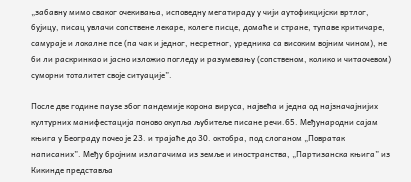„забавну мимо сваког очекивања, исповедну мегатираду у чији аутофикцијски вртлог, бујицу, писац увлачи сопствене лекаре, колеге писце, домаће и стране, тупаве критичаре, самураје и локалне псе (па чак и једног, несретног, уредника са високим војним чином), не би ли раскринкао и јасно изложио погледу и разумевању (сопственом, колико и читаочевом) суморни тоталитет своје ситуације”.

После две године паузе због пандемије корона вируса, највећа и једна од најзначајнијих културних манифестација поново окупља љубитеље писане речи.65. Међународни сајам књига у Београду почео је 23. и трајаће до 30. октобра, под слоганом „Пoвратак написаних”. Међу бројним излагачима из земље и иностранства, „Партизанска књига” из Кикинде представља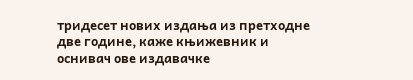тридесет нових издања из претходне две године, каже књижевник и оснивач ове издавачке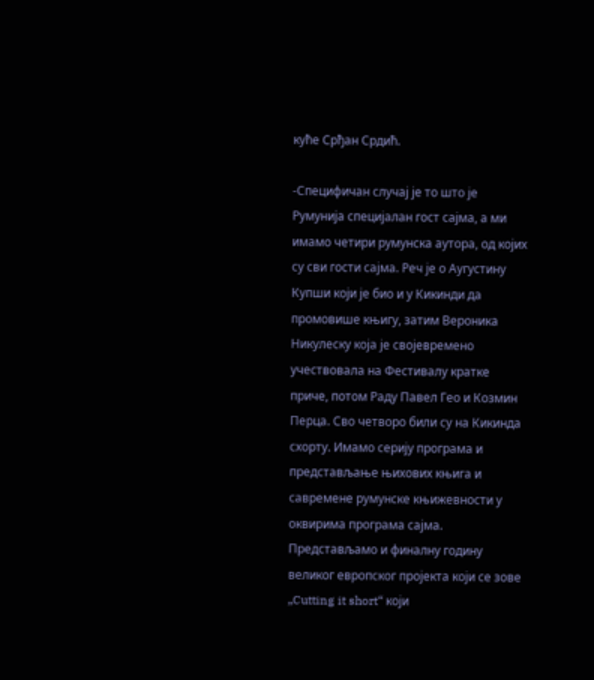куће Срђан Срдић.

-Специфичан случај је то што је Румунија специјалан гост сајма, а ми имамо четири румунска аутора, од којих су сви гости сајма. Реч је о Аугустину Купши који је био и у Кикинди да промовише књигу, затим Вероника Никулеску која је својевремено учествовала на Фестивалу кратке приче, потом Раду Павел Гео и Козмин Перца. Сво четворо били су на Кикинда схорту. Имамо серију програма и представљање њихових књига и савремене румунске књижевности у оквирима програма сајма. Представљамо и финалну годину великог европског пројекта који се зове „Cutting it short“ који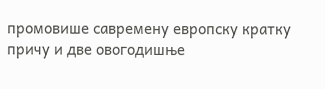промовише савремену европску кратку причу и две овогодишње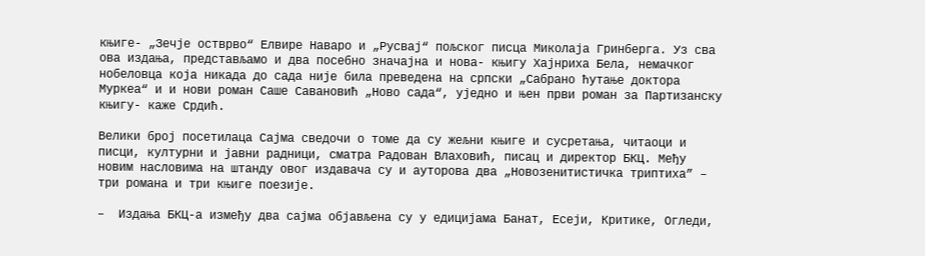књиге- „Зечје остврво“ Елвире Наваро и „Русвај“ пољског писца Миколаја Гринберга. Уз сва ова издања, представљамо и два посебно значајна и нова- књигу Хајнриха Бела, немачког нобеловца која никада до сада није била преведена на српски „Сабрано ћутање доктора Муркеа“ и и нови роман Саше Савановић „Ново сада“, уједно и њен први роман за Партизанску књигу- каже Срдић.

Велики број посетилаца Сајма сведочи о томе да су жељни књиге и сусретања, читаоци и писци, културни и јавни радници, сматра Радован Влаховић, писац и директор БКЦ. Међу новим насловима на штанду овог издавача су и ауторова два „Новозенитистичка триптиха” – три романа и три књиге поезије.

–  Издања БКЦ-а између два сајма објављена су у едицијама Банат, Есеји, Критике, Огледи,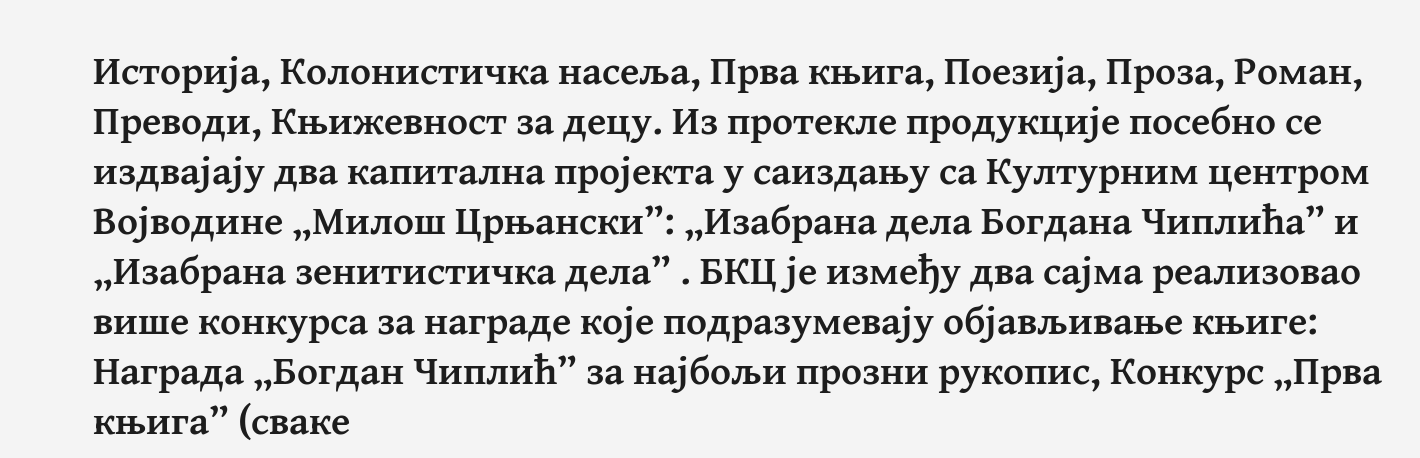Историја, Колонистичка насеља, Прва књига, Поезија, Проза, Роман, Преводи, Књижевност за децу. Из протекле продукције посебно се издвајају два капитална пројекта у саиздању са Културним центром Војводине „Милош Црњански”: „Изабрана дела Богдана Чиплића” и „Изабрана зенитистичка дела” . БКЦ је између два сајма реализовао више конкурса за награде које подразумевају објављивање књиге: Награда „Богдан Чиплић” за најбољи прозни рукопис, Конкурс „Прва књига” (сваке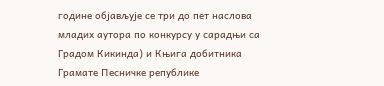године објављује се три до пет наслова младих аутора по конкурсу у сарадњи са Градом Кикинда) и Књига добитника Грамате Песничке републике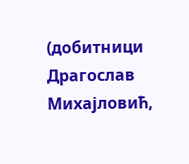(добитници Драгослав Михајловић,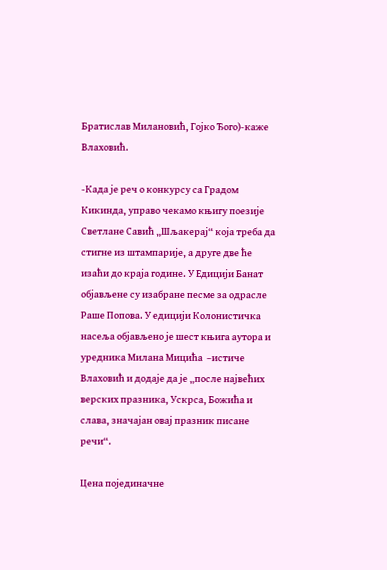Братислав Милановић, Гојко Ђого)-каже Влаховић.

-Када је реч о конкурсу са Градом Кикинда, управо чекамо књигу поезије Светлане Савић „Шљакерај“ која треба да стигне из штампарије, а друге две ће изаћи до краја године. У Едицији Банат објављене су изабране песме за одрасле Раше Попова. У едицији Колонистичка насеља објављено је шест књига аутора и уредника Милана Мицића  –истиче Влаховић и додаје да је „после највећих верских празника, Ускрса, Божића и слава, значајан овај празник писане речи“.

Цена појединачне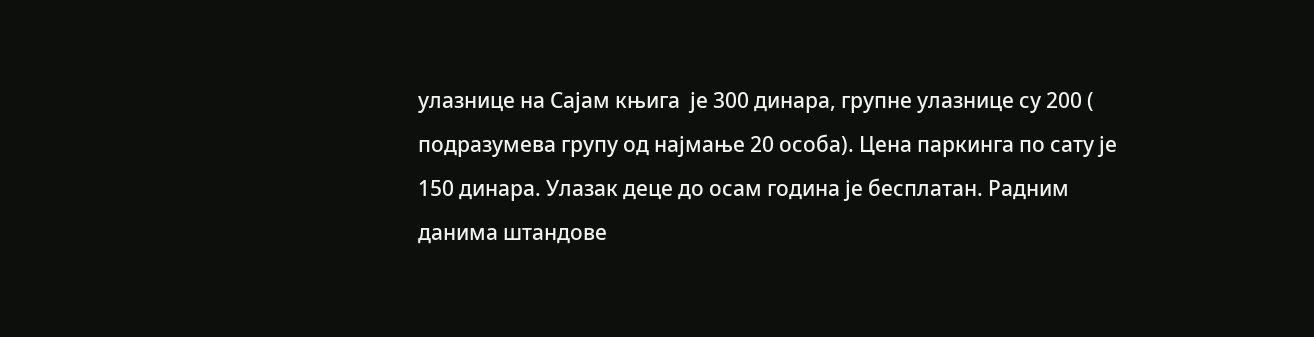улазнице на Сајам књига  је 300 динара, групне улазнице су 200 ( подразумева групу од најмање 20 особа). Цена паркинга по сату је 150 динара. Улазак деце до осам година је бесплатан. Радним данима штандове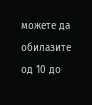можете да обилазите од 10 до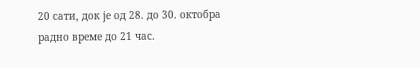20 сати, док је од 28. до 30. октобра радно време до 21 час.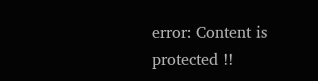error: Content is protected !!